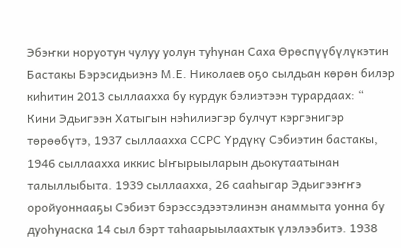Эбэҥки норуотун чулуу уолун туһунан Саха Өрөспүүбүлүкэтин Бастакы Бэрэсидьиэнэ М.Е. Николаев оҕо сылдьан көрөн билэр киһитин 2013 сыллаахха бу курдук бэлиэтээн турардаах: “ Кини Эдьигээн Хатыгын нэһилиэгэр булчут кэргэнигэр төрөөбүтэ, 1937 сыллаахха ССРС Үрдүкү Сэбиэтин бастакы, 1946 сыллаахха иккис Ыҥырыыларын дьокутаатынан талыллыбыта. 1939 сыллаахха, 26 сааһыгар Эдьигээҥҥэ оройуоннааҕы Сэбиэт бэрэссэдээтэлинэн анаммыта уонна бу дуоһунаска 14 сыл бэрт таһаарыылаахтык үлэлээбитэ. 1938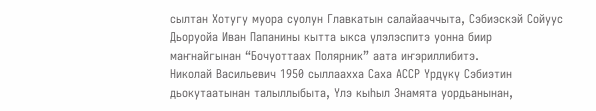сылтан Хотугу муора суолун Главкатын салайааччыта, Сэбиэскэй Сойуус Дьоруойа Иван Папанины кытта ыкса үлэлэспитэ уонна биир маҥнайгынан “Бочуоттаах Полярник” аата иҥэриллибитэ.
Николай Васильевич 1950 сыллаахха Саха АССР Үрдүкү Сэбиэтин дьокутаатынан талыллыбыта, Үлэ кыһыл Знамята уордьанынан,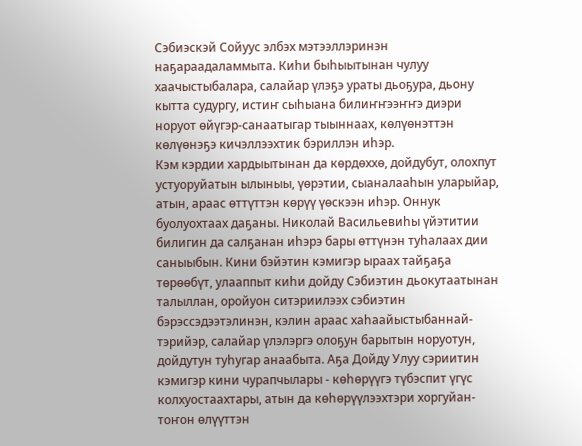Сэбиэскэй Сойуус элбэх мэтээллэринэн наҕараадаламмыта. Киһи быһыытынан чулуу хаачыстыбалара, салайар үлэҕэ ураты дьоҕура, дьону кытта судургу, истиҥ сыһыана билиҥҥээҥҥэ диэри норуот өйүгэр-санаатыгар тыыннаах, көлүөнэттэн көлүөнэҕэ кичэллээхтик бэриллэн иһэр.
Кэм кэрдии хардыытынан да көрдөххө, дойдубут, олохпут устуоруйатын ылыныы, үөрэтии, сыаналааһын уларыйар, атын, араас өттүттэн көрүү үөскээн иһэр. Оннук буолуохтаах даҕаны. Николай Васильевиһы үйэтитии билигин да салҕанан иһэрэ бары өттүнэн туһалаах дии саныыбын. Кини бэйэтин кэмигэр ыраах тайҕаҕа төрөөбүт, улааппыт киһи дойду Сэбиэтин дьокутаатынан талыллан, оройуон ситэриилээх сэбиэтин бэрэссэдээтэлинэн, кэлин араас хаһаайыстыбаннай-тэрийэр, салайар үлэлэргэ олоҕун барытын норуотун, дойдутун туһугар анаабыта. Аҕа Дойду Улуу сэриитин кэмигэр кини чурапчылары - көһөрүүгэ түбэспит үгүс колхуостаахтары, атын да көһөрүүлээхтэри хоргуйан-тоҥон өлүүттэн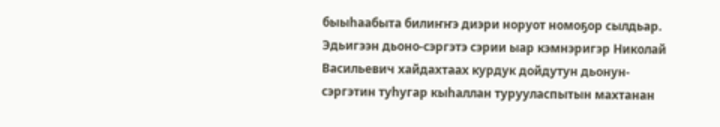быыһаабыта билиҥҥэ диэри норуот номоҕор сылдьар. Эдьигээн дьоно-сэргэтэ сэрии ыар кэмнэригэр Николай Васильевич хайдахтаах курдук дойдутун дьонун-сэргэтин туһугар кыһаллан турууласпытын махтанан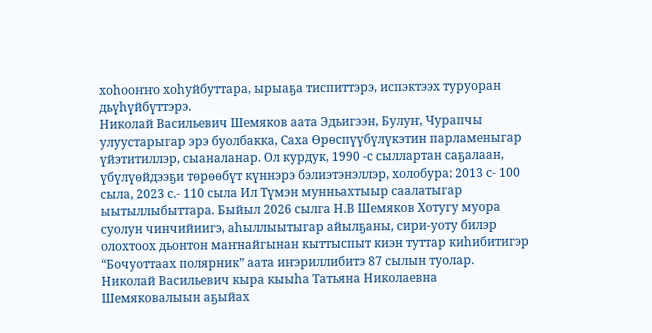хоһооҥҥо хоһуйбуттара, ырыаҕа тиспиттэрэ, испэктээх туруоран дьүһүйбүттэрэ.
Николай Васильевич Шемяков аата Эдьигээн, Булуҥ, Чурапчы улуустарыгар эрэ буолбакка, Саха Өрөспүүбүлүкэтин парламеныгар үйэтитиллэр, сыаналанар. Ол курдук, 1990 -с сыллартан саҕалаан, үбүлүөйдээҕи төрөөбүт күннэрэ бэлиэтэнэллэр, холобура: 2013 с- 100 сыла, 2023 с.- 110 сыла Ил Түмэн мунньахтыыр саалатыгар ыытыллыбыттара. Быйыл 2026 сылга Н.В Шемяков Хотугу муора суолун чинчийиигэ, аһыллыытыгар айылҕаны, сири-уоту билэр олохтоох дьонтон маҥнайгынан кыттыспыт киэн туттар киһибитигэр “Бочуоттаах полярник” аата иҥэриллибитэ 87 сылын туолар.
Николай Васильевич кыра кыыһа Татьяна Николаевна Шемяковалыын аҕыйах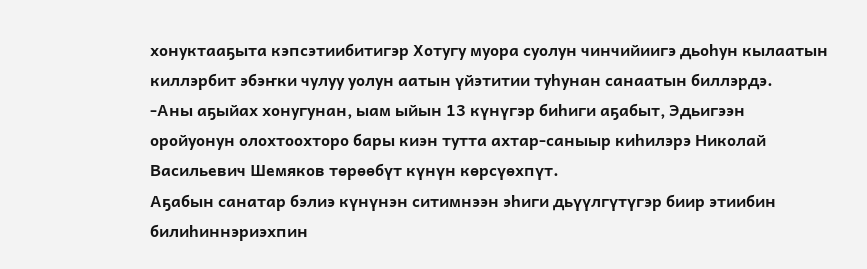хонуктааҕыта кэпсэтиибитигэр Хотугу муора суолун чинчийиигэ дьоһун кылаатын киллэрбит эбэҥки чулуу уолун аатын үйэтитии туһунан санаатын биллэрдэ.
-Аны аҕыйах хонугунан, ыам ыйын 13 күнүгэр биһиги аҕабыт, Эдьигээн оройуонун олохтоохторо бары киэн тутта ахтар-саныыр киһилэрэ Николай Васильевич Шемяков төрөөбүт күнүн көрсүөхпүт.
Аҕабын санатар бэлиэ күнүнэн ситимнээн эһиги дьүүлгүтүгэр биир этиибин билиһиннэриэхпин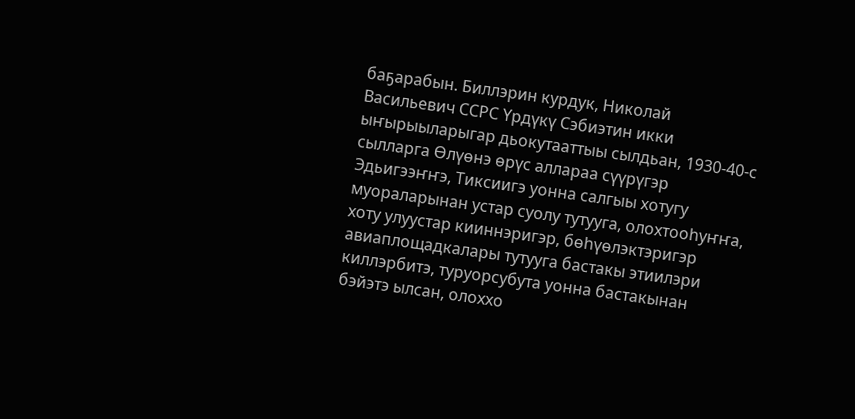баҕарабын. Биллэрин курдук, Николай Васильевич ССРС Үрдүкү Сэбиэтин икки ыҥырыыларыгар дьокутааттыы сылдьан, 1930-40-с сылларга Өлүөнэ өрүс аллараа сүүрүгэр Эдьигээҥҥэ, Тиксиигэ уонна салгыы хотугу муораларынан устар суолу тутууга, олохтооһуҥҥа, хоту улуустар кииннэригэр, бөһүөлэктэригэр авиаплощадкалары тутууга бастакы этиилэри киллэрбитэ, туруорсубута уонна бастакынан бэйэтэ ылсан, олоххо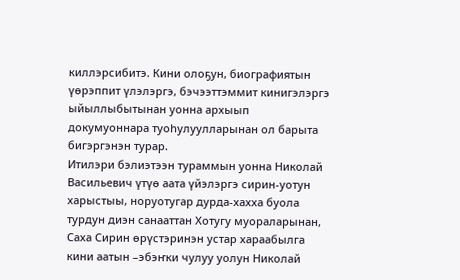киллэрсибитэ. Кини олоҕун, биографиятын үөрэппит үлэлэргэ, бэчээттэммит кинигэлэргэ ыйыллыбытынан уонна архыып докумуоннара туоһулуулларынан ол барыта бигэргэнэн турар.
Итилэри бэлиэтээн тураммын уонна Николай Васильевич үтүө аата үйэлэргэ сирин-уотун харыстыы, норуотугар дурда-хахха буола турдун диэн санааттан Хотугу муораларынан, Саха Сирин өрүстэринэн устар хараабылга кини аатын –эбэҥки чулуу уолун Николай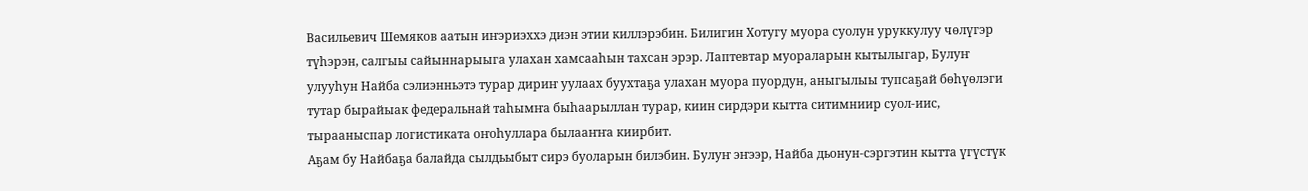Васильевич Шемяков аатын иҥэриэххэ диэн этии киллэрэбин. Билигин Хотугу муора суолун уруккулуу чөлүгэр түһэрэн, салгыы сайыннарыыга улахан хамсааһын тахсан эрэр. Лаптевтар муораларын кытылыгар, Булуҥ улууһун Найба сэлиэнньэтэ турар дириҥ уулаах буухтаҕа улахан муора пуордун, аныгылыы тупсаҕай бөһүөлэги тутар бырайыак федеральнай таһымҥа быһаарыллан турар, киин сирдэри кытта ситимниир суол-иис, тырааныспар логистиката оҥоһуллара былааҥҥа киирбит.
Аҕам бу Найбаҕа балайда сылдьыбыт сирэ буоларын билэбин. Булуҥ эҥээр, Найба дьонун-сэргэтин кытта үгүстүк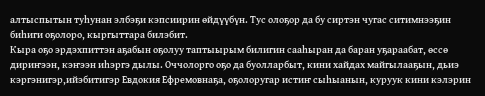алтыспытын туһунан элбэҕи кэпсиирин өйдүүбүн. Тус олоҕор да бу сиртэн чугас ситимнээҕин биһиги оҕолоро, кыргыттара билэбит.
Кыра оҕо эрдэхпиттэн аҕабын оҕолуу таптыырым билигин сааһыран да баран уҕараабат, өссө дириҥээн, кэҥээн иһэргэ дылы. Оччолорго оҕо да буолларбыт, кини хайдах майгылааҕын, дьиэ кэргэнигэр,ийэбитигэр Евдокия Ефремовнаҕа, оҕолоругар истиҥ сыһыанын, куруук кини кэлэрин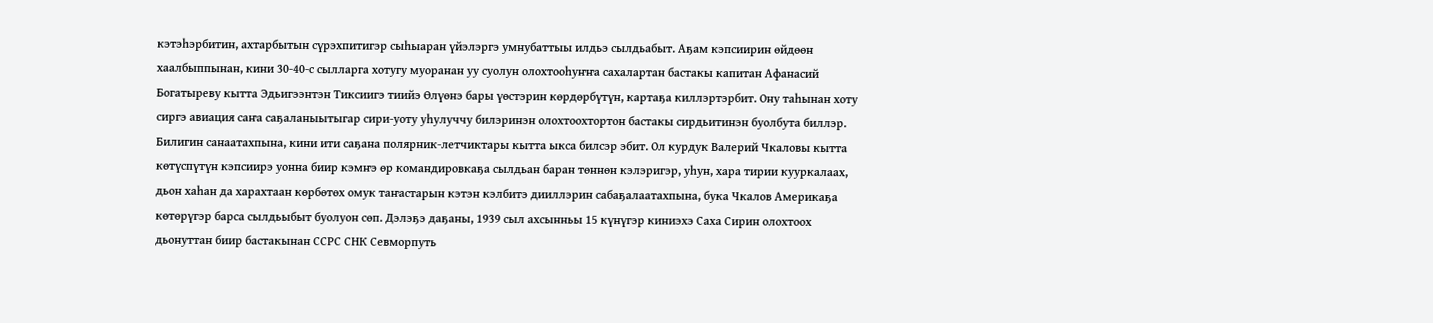кэтэһэрбитин, ахтарбытын сүрэхпитигэр сыһыаран үйэлэргэ умнубаттыы илдьэ сылдьабыт. Аҕам кэпсиирин өйдөөн хаалбыппынан, кини 30-40-с сылларга хотугу муоранан уу суолун олохтооһуҥҥа сахалартан бастакы капитан Афанасий Богатыреву кытта Эдьигээнтэн Тиксиигэ тиийэ Өлүөнэ бары үөстэрин көрдөрбүтүн, картаҕа киллэртэрбит. Ону таһынан хоту сиргэ авиация саҥа саҕаланыытыгар сири-уоту уһулуччу билэринэн олохтоохтортон бастакы сирдьитинэн буолбута биллэр. Билигин санаатахпына, кини ити саҕана полярник-летчиктары кытта ыкса билсэр эбит. Ол курдук Валерий Чкаловы кытта көтүспүтүн кэпсиирэ уонна биир кэмҥэ өр командировкаҕа сылдьан баран төннөн кэлэригэр, уһун, хара тирии кууркалаах, дьон хаһан да харахтаан көрбөтөх омук таҥастарын кэтэн кэлбитэ дииллэрин сабаҕалаатахпына, бука Чкалов Америкаҕа көтөрүгэр барса сылдьыбыт буолуон сөп. Дэлэҕэ даҕаны, 1939 сыл ахсынньы 15 күнүгэр киниэхэ Саха Сирин олохтоох дьонуттан биир бастакынан ССРС СНК Севморпуть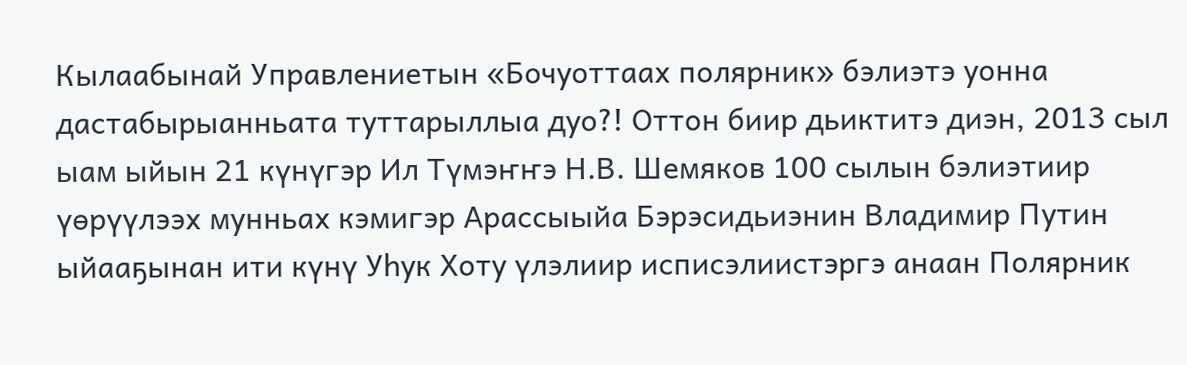Кылаабынай Управлениетын «Бочуоттаах полярник» бэлиэтэ уонна дастабырыанньата туттарыллыа дуо?! Оттон биир дьиктитэ диэн, 2013 сыл ыам ыйын 21 күнүгэр Ил Түмэҥҥэ Н.В. Шемяков 100 сылын бэлиэтиир үөрүүлээх мунньах кэмигэр Арассыыйа Бэрэсидьиэнин Владимир Путин ыйааҕынан ити күнү Уһук Хоту үлэлиир исписэлиистэргэ анаан Полярник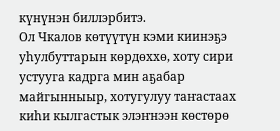күнүнэн биллэрбитэ.
Ол Чкалов көтүүтүн кэми киинэҕэ уһулбуттарын көрдөххө, хоту сири устууга кадрга мин аҕабар майгынныыр, хотугулуу таҥастаах киһи кылгастык элэҥнээн көстөрө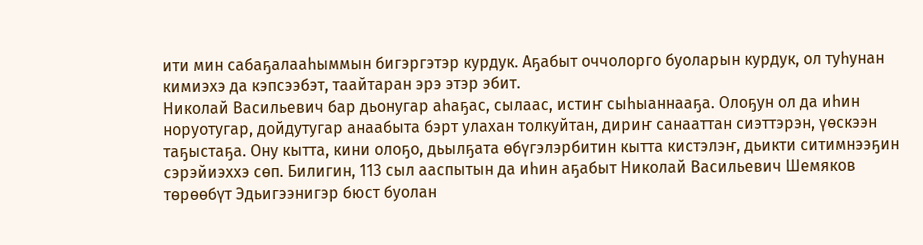ити мин сабаҕалааһыммын бигэргэтэр курдук. Аҕабыт оччолорго буоларын курдук, ол туһунан кимиэхэ да кэпсээбэт, таайтаран эрэ этэр эбит.
Николай Васильевич бар дьонугар аһаҕас, сылаас, истиҥ сыһыаннааҕа. Олоҕун ол да иһин норуотугар, дойдутугар анаабыта бэрт улахан толкуйтан, дириҥ санааттан сиэттэрэн, үөскээн таҕыстаҕа. Ону кытта, кини олоҕо, дьылҕата өбүгэлэрбитин кытта кистэлэҥ, дьикти ситимнээҕин сэрэйиэххэ сөп. Билигин, 113 сыл ааспытын да иһин аҕабыт Николай Васильевич Шемяков төрөөбүт Эдьигээнигэр бюст буолан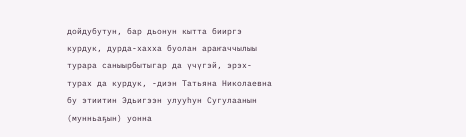дойдубутун, бар дьонун кытта бииргэ курдук, дурда-хахха буолан араҥаччылыы турара саныырбытыгар да үчүгэй, эрэх-турах да курдук, -диэн Татьяна Николаевна бу этиитин Эдьигээн улууһун Сугулаанын (мунньаҕын) уонна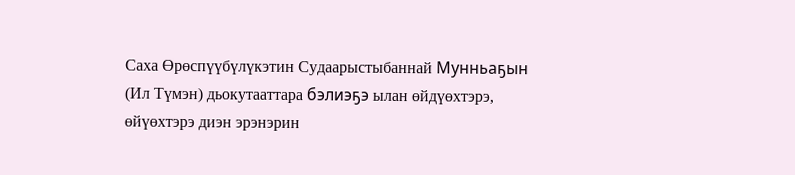Саха Өрөспүүбүлүкэтин Судаарыстыбаннай Мунньаҕын (Ил Түмэн) дьокутааттара бэлиэҕэ ылан өйдүөхтэрэ, өйүөхтэрэ диэн эрэнэрин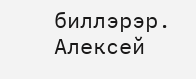биллэрэр.
Алексей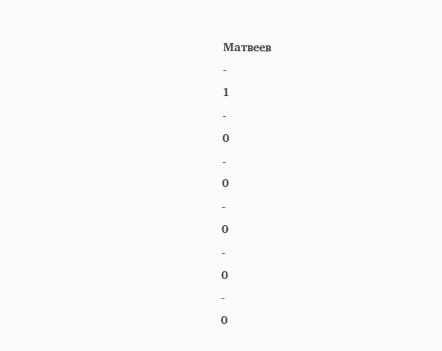Матвеев
-
1
-
0
-
0
-
0
-
0
-
0